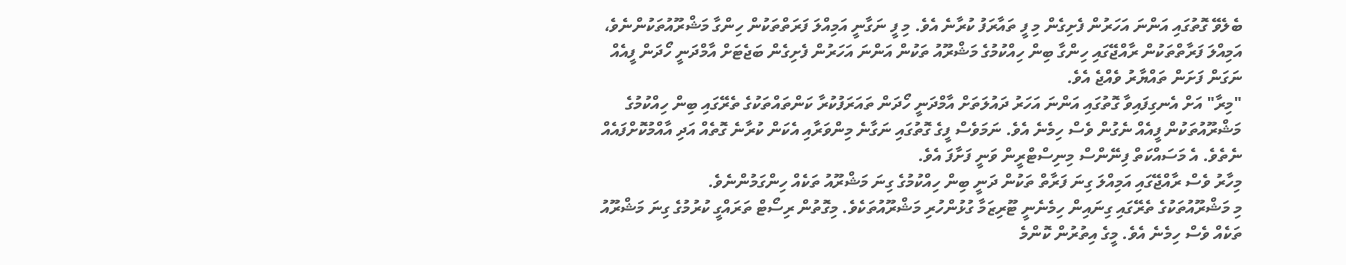ބެލެވޭ ގޮތުގައި އަންނަ އަހަރުން ފެށިގެން މި ފީ ތައާރަފު ކުރާނެ އެވެ. މި ފީ ނަގާނީ އަމިއްލަ ފަރަތްތަކުން ހިންގާ މަޝްރޫއުތަކުންނެވެ،
އަމިއްލަ ފަރާތްތަކުން ރާއްޖޭގައި ހިންގާ ބިން ހިއްކުމުގެ މަޝްރޫއު ތަކުން އަންނަ އަހަރުން ފެށިގެން ބަޖެޓަށް އާމްދަނީ ހޯދަން ފީއެއް ނަގަން ފަށަން ތައްޔާރު ވެއްޖެ އެވެ.
"މިރާ" އަށް އެނގިފައިވާ ގޮތުގައި އަންނަ އަހަރު ދައުލަތަށް އާމްދަނީ ހޯދަން ތައަރަފުކުރާ ކަންތައްތަކުގެ ތެރޭގައި ބިން ހިއްކުމުގެ މަޝްރޫއުތަކުން ފީއެއް ނެގުން ވެސް ހިމެނެ އެވެ. ނަމަވެސް ފީގެ ގޮތުގައި ނަގާނެ މިންވަރާއި އެކަން ކުރާނެ ގޮތެއް އަދި އާއްމުކޮށްފައެއް ނެތެވެ. އެ މަސައްކަތް ފިނޭންސް މިނިސްޓްރީން ވަނީ ފަށާފަ އެވެ.
މިހާރު ވެސް ރާއްޖޭގައި އަމިއްލަ ގިނަ ފަރާތް ތަކުން ދަނީ ބިން ހިއްކުމުގެ ގިނަ މަޝްރޫއު ތަކެއް ހިންގަމުންނެވެ.
މި މަޝްރޫއުތަކުގެ ތެރޭގައި ގިނައިން ހިމެނެނީ ޓޫރިޒަމާ ގުޅުންހުރި މަޝްރޫއުތަކެވެ. މިގޮތުން ރިސޯޓް ތަރައްގީ ކުރުމުގެ ގިނަ މަޝްރޫއު ތަކެއް ވެސް ހިމެނެ އެވެ. މީގެ އިތުރުން ކޮންމެ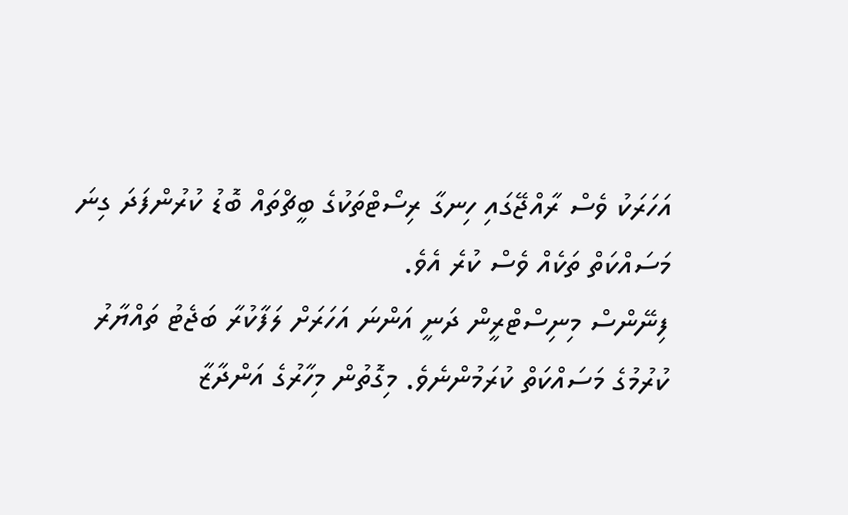އަހަރަކު ވެސް ރާއްޖޭގައި ހިނގާ ރިސޯޓްތަކުގެ ބީޗްތައް ބޮޑު ކުރުންފަދަ ގިނަ މަސައްކަތް ތަކެއް ވެސް ކުރެ އެވެ.
ފިނޭންސް މިނިސްޓްރީން ދަނީ އަންނަ އަހަރަށް ލަފާކުރާ ބަޖެޓު ތައްޔާރު ކުރުމުގެ މަސައްކަތް ކުރަމުންނެވެ. މިގޮތުން މިހާރުގެ އަންދާޒާ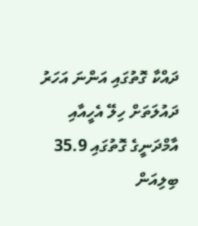ދައްކާ ގޮތުގައި އަންނަ އަހަރު ދައުލަތަށް ހިލޭ އެހީއާއި އާމްދަނީގެ ގޮތުގައި 35.9 ބިލިއަން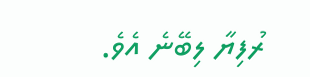ރުފިޔާ ލިބޭނެ އެވެ.